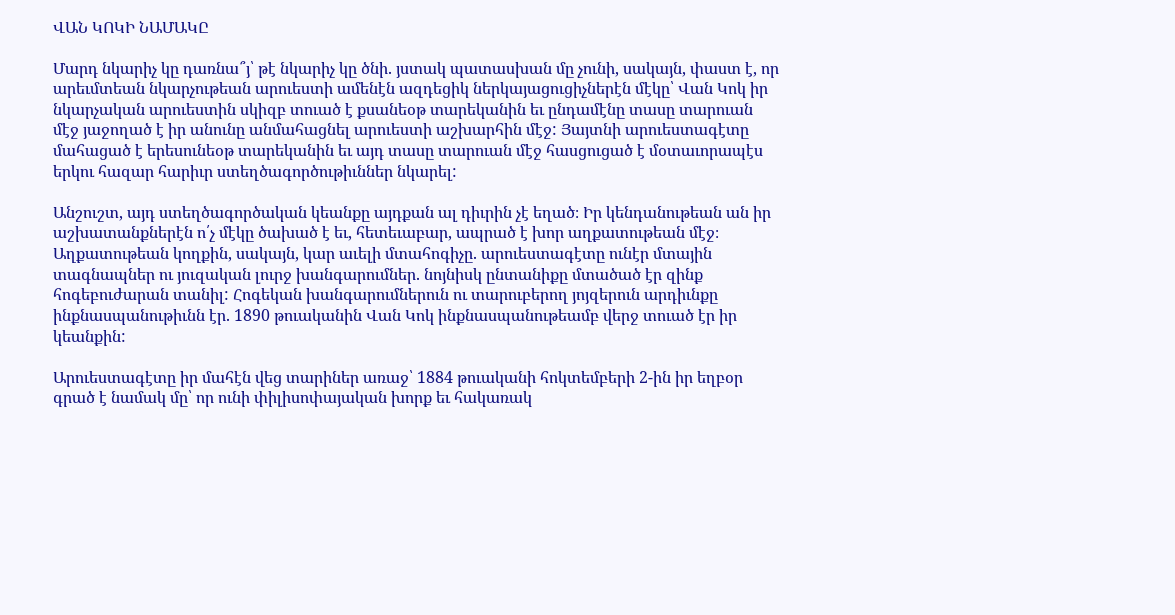ՎԱՆ ԿՈԿԻ ՆԱՄԱԿԸ

Մարդ նկարիչ կը դառնա՞յ՝ թէ նկարիչ կը ծնի. յստակ պատասխան մը չունի, սակայն, փաստ է, որ արեւմտեան նկարչութեան արուեստի ամենէն ազդեցիկ ներկայացուցիչներէն մէկը՝ Վան Կոկ իր նկարչական արուեստին սկիզբ տուած է քսանեօթ տարեկանին եւ ընդամէնը տասը տարուան մէջ յաջողած է իր անունը անմահացնել արուեստի աշխարհին մէջ: Յայտնի արուեստագէտը մահացած է երեսունեօթ տարեկանին եւ այդ տասը տարուան մէջ հասցուցած է մօտաւորապէս երկու հազար հարիւր ստեղծագործութիւններ նկարել:

Անշուշտ, այդ ստեղծագործական կեանքը այդքան ալ դիւրին չէ եղած։ Իր կենդանութեան ան իր աշխատանքներէն ո՛չ մէկը ծախած է եւ, հետեւաբար, ապրած է խոր աղքատութեան մէջ։ Աղքատութեան կողքին, սակայն, կար աւելի մտահոգիչը. արուեստագէտը ունէր մտային տագնապներ ու յուզական լուրջ խանգարումներ. նոյնիսկ ընտանիքը մտածած էր զինք հոգեբուժարան տանիլ: Հոգեկան խանգարումներուն ու տարուբերող յոյզերուն արդիւնքը ինքնասպանութիւնն էր. 1890 թուականին Վան Կոկ ինքնասպանութեամբ վերջ տուած էր իր կեանքին:

Արուեստագէտը իր մահէն վեց տարիներ առաջ՝ 1884 թուականի հոկտեմբերի 2-ին իր եղբօր գրած է նամակ մը՝ որ ունի փիլիսոփայական խորք եւ հակառակ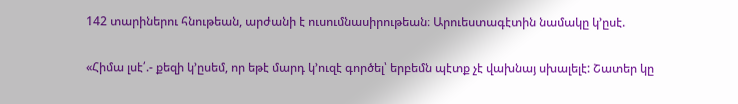142 տարիներու հնութեան, արժանի է ուսումնասիրութեան։ Արուեստագէտին նամակը կ՚ըսէ.

«Հիմա լսէ՛.- քեզի կ՚ըսեմ, որ եթէ մարդ կ՚ուզէ գործել՝ երբեմն պէտք չէ վախնայ սխալելէ: Շատեր կը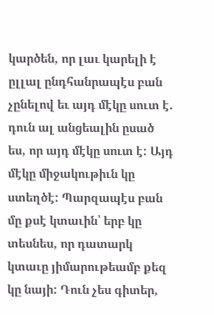կարծեն, որ լաւ կարելի է ըլլալ ընդհանրապէս բան չընելով եւ այդ մէկը սուտ է. դուն ալ անցեալին ըսած ես, որ այդ մէկը սուտ է: Այդ մէկը միջակութիւն կը ստեղծէ: Պարզապէս բան մը քսէ կտաւին՝ երբ կը տեսնես, որ դատարկ կտաւը յիմարութեամբ քեզ կը նայի: Դուն չես գիտեր,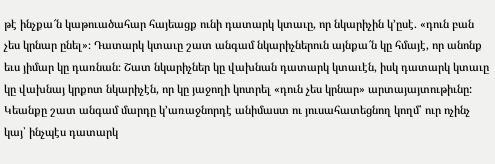թէ ինչքա՜ն կաթուածահար հայեացք ունի դատարկ կտաւը, որ նկարիչին կ՚ըսէ. «դուն բան չես կրնար ընել»։ Դատարկ կտաւը շատ անգամ նկարիչներուն այնքա՜ն կը հմայէ, որ անոնք եւս յիմար կը դառնան։ Շատ նկարիչներ կը վախնան դատարկ կտաւէն, իսկ դատարկ կտաւը կը վախնայ կրքոտ նկարիչէն, որ կը յաջողի կոտրել «դուն չես կրնար» արտայայտութիւնը: Կեանքը շատ անգամ մարդը կ՚առաջնորդէ անիմաստ ու յուսահատեցնող կողմ՝ ուր ոչինչ կայ՝ ինչպէս դատարկ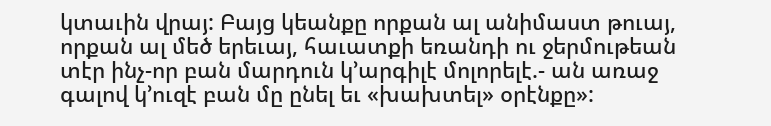կտաւին վրայ: Բայց կեանքը որքան ալ անիմաստ թուայ, որքան ալ մեծ երեւայ, հաւատքի եռանդի ու ջերմութեան տէր ինչ-որ բան մարդուն կ՚արգիլէ մոլորելէ.- ան առաջ գալով կ՚ուզէ բան մը ընել եւ «խախտել» օրէնքը»: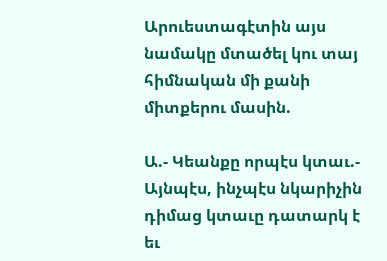Արուեստագէտին այս նամակը մտածել կու տայ հիմնական մի քանի միտքերու մասին.

Ա.- Կեանքը որպէս կտաւ.- Այնպէս, ինչպէս նկարիչին դիմաց կտաւը դատարկ է եւ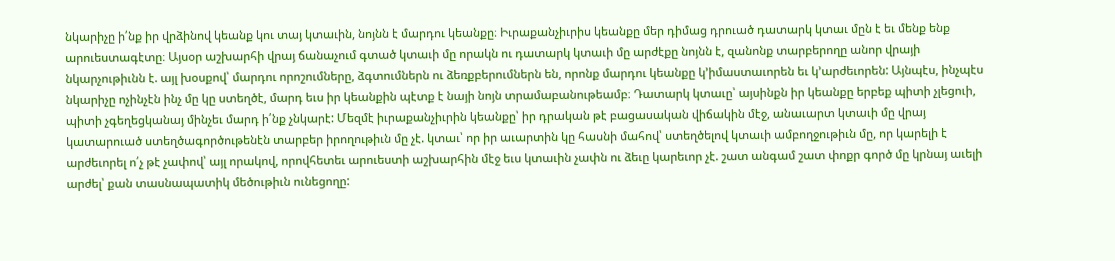նկարիչը ի՛նք իր վրձինով կեանք կու տայ կտաւին, նոյնն է մարդու կեանքը։ Իւրաքանչիւրիս կեանքը մեր դիմաց դրուած դատարկ կտաւ մըն է եւ մենք ենք արուեստագէտը։ Այսօր աշխարհի վրայ ճանաչում գտած կտաւի մը որակն ու դատարկ կտաւի մը արժէքը նոյնն է, զանոնք տարբերողը անոր վրայի նկարչութիւնն է. այլ խօսքով՝ մարդու որոշումները, ձգտումներն ու ձեռքբերումներն են, որոնք մարդու կեանքը կ՚իմաստաւորեն եւ կ՚արժեւորեն: Այնպէս, ինչպէս նկարիչը ոչինչէն ինչ մը կը ստեղծէ, մարդ եւս իր կեանքին պէտք է նայի նոյն տրամաբանութեամբ։ Դատարկ կտաւը՝ այսինքն իր կեանքը երբեք պիտի չլեցուի, պիտի չգեղեցկանայ մինչեւ մարդ ի՛նք չնկարէ: Մեզմէ իւրաքանչիւրին կեանքը՝ իր դրական թէ բացասական վիճակին մէջ, անաւարտ կտաւի մը վրայ կատարուած ստեղծագործութենէն տարբեր իրողութիւն մը չէ. կտաւ՝ որ իր աւարտին կը հասնի մահով՝ ստեղծելով կտաւի ամբողջութիւն մը, որ կարելի է արժեւորել ո՛չ թէ չափով՝ այլ որակով, որովհետեւ արուեստի աշխարհին մէջ եւս կտաւին չափն ու ձեւը կարեւոր չէ. շատ անգամ շատ փոքր գործ մը կրնայ աւելի արժել՝ քան տասնապատիկ մեծութիւն ունեցողը: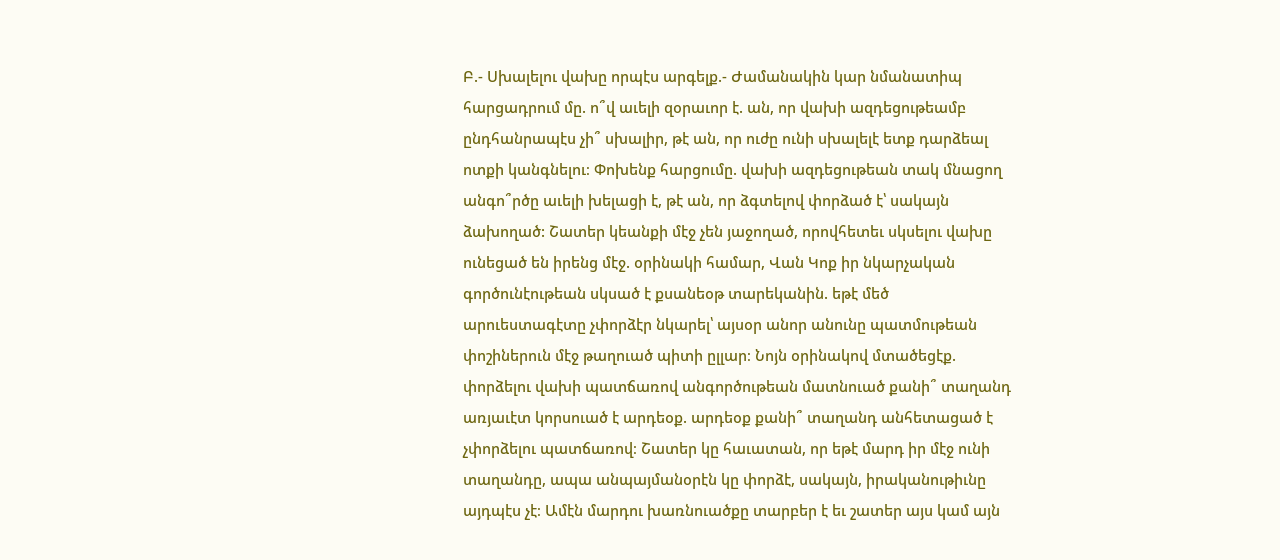Բ.- Սխալելու վախը որպէս արգելք.- Ժամանակին կար նմանատիպ հարցադրում մը. ո՞վ աւելի զօրաւոր է. ան, որ վախի ազդեցութեամբ ընդհանրապէս չի՞ սխալիր, թէ ան, որ ուժը ունի սխալելէ ետք դարձեալ ոտքի կանգնելու։ Փոխենք հարցումը. վախի ազդեցութեան տակ մնացող անգո՞րծը աւելի խելացի է, թէ ան, որ ձգտելով փորձած է՝ սակայն ձախողած: Շատեր կեանքի մէջ չեն յաջողած, որովհետեւ սկսելու վախը ունեցած են իրենց մէջ. օրինակի համար, Վան Կոք իր նկարչական գործունէութեան սկսած է քսանեօթ տարեկանին. եթէ մեծ արուեստագէտը չփորձէր նկարել՝ այսօր անոր անունը պատմութեան փոշիներուն մէջ թաղուած պիտի ըլլար։ Նոյն օրինակով մտածեցէք. փորձելու վախի պատճառով անգործութեան մատնուած քանի՞ տաղանդ առյաւէտ կորսուած է արդեօք. արդեօք քանի՞ տաղանդ անհետացած է չփորձելու պատճառով։ Շատեր կը հաւատան, որ եթէ մարդ իր մէջ ունի տաղանդը, ապա անպայմանօրէն կը փորձէ, սակայն, իրականութիւնը այդպէս չէ։ Ամէն մարդու խառնուածքը տարբեր է եւ շատեր այս կամ այն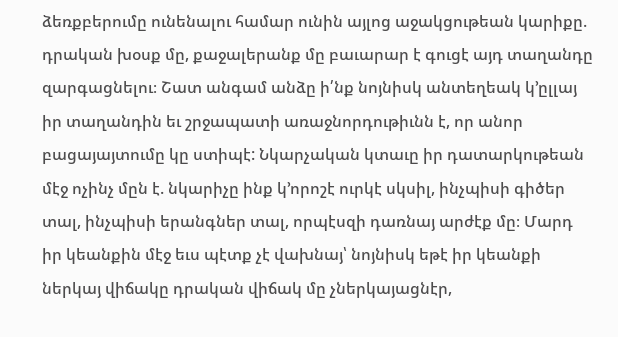ձեռքբերումը ունենալու համար ունին այլոց աջակցութեան կարիքը. դրական խօսք մը, քաջալերանք մը բաւարար է գուցէ այդ տաղանդը զարգացնելու։ Շատ անգամ անձը ի՛նք նոյնիսկ անտեղեակ կ՚ըլլայ իր տաղանդին եւ շրջապատի առաջնորդութիւնն է, որ անոր բացայայտումը կը ստիպէ: Նկարչական կտաւը իր դատարկութեան մէջ ոչինչ մըն է. նկարիչը ինք կ՚որոշէ ուրկէ սկսիլ, ինչպիսի գիծեր տալ, ինչպիսի երանգներ տալ, որպէսզի դառնայ արժէք մը։ Մարդ իր կեանքին մէջ եւս պէտք չէ վախնայ՝ նոյնիսկ եթէ իր կեանքի ներկայ վիճակը դրական վիճակ մը չներկայացնէր,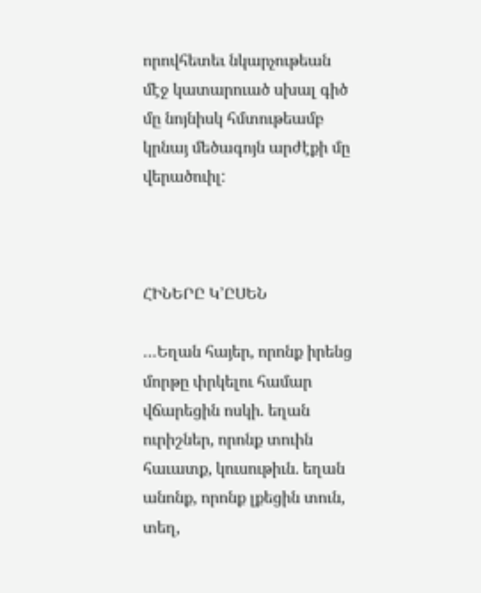որովհետեւ նկարչութեան մէջ կատարուած սխալ գիծ մը նոյնիսկ հմտութեամբ կրնայ մեծագոյն արժէքի մը վերածուիլ:



ՀԻՆԵՐԸ Կ՚ԸՍԵՆ

…Եղան հայեր, որոնք իրենց մորթը փրկելու համար վճարեցին ոսկի. եղան ուրիշներ, որոնք տուին հաւատք, կուսութիւն. եղան անոնք, որոնք լքեցին տուն, տեղ,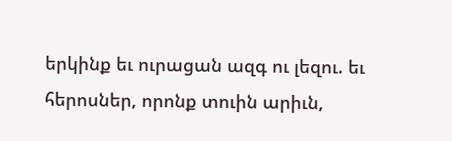երկինք եւ ուրացան ազգ ու լեզու. եւ հերոսներ, որոնք տուին արիւն,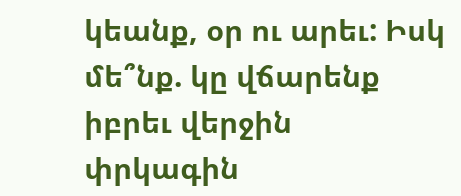կեանք, օր ու արեւ: Իսկ մե՞նք. կը վճարենք իբրեւ վերջին փրկագին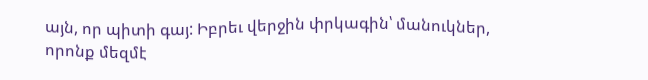այն, որ պիտի գայ: Իբրեւ վերջին փրկագին՝ մանուկներ, որոնք մեզմէ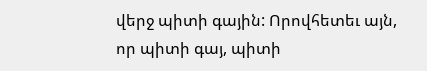վերջ պիտի գային: Որովհետեւ այն, որ պիտի գայ, պիտի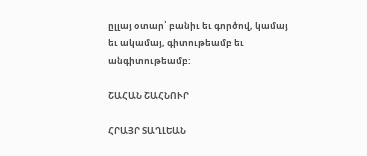ըլլայ օտար՝ բանիւ եւ գործով, կամայ եւ ակամայ, գիտութեամբ եւ անգիտութեամբ:

ՇԱՀԱՆ ՇԱՀՆՈՒՐ

ՀՐԱՅՐ ՏԱՂԼԵԱՆ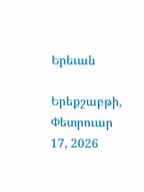Երեւան

Երեքշաբթի, Փետրուար 17, 2026